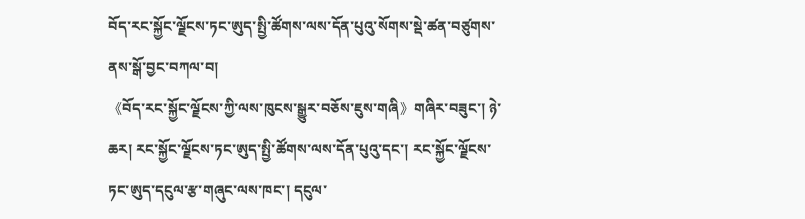བོད་རང་སྐྱོང་ལྗོངས་ཏང་ཨུད་སྤྱི་ཚོགས་ལས་དོན་པུའུ་སོགས་སྡེ་ཚན་བཙུགས་ནས་སྒོ་བྱང་བཀལ་བ།
《བོད་རང་སྐྱོང་ལྗོངས་ཀྱི་ལས་ཁུངས་སྒྱུར་བཅོས་ཇུས་གཞི》གཞིར་བཟུང་། ཉེ་ཆར། རང་སྐྱོང་ལྗོངས་ཏང་ཨུད་སྤྱི་ཚོགས་ལས་དོན་པུའུ་དང་། རང་སྐྱོང་ལྗོངས་ཏང་ཨུད་དངུལ་རྩ་གཞུང་ལས་ཁང་། དངུལ་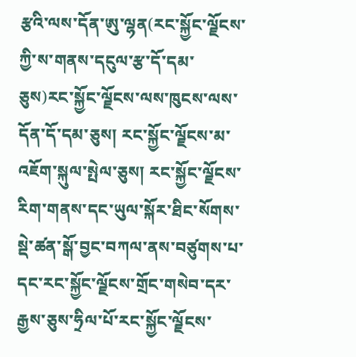རྩའི་ལས་དོན་ཨུ་ལྷན(རང་སྐྱོང་ལྗོངས་ཀྱི་ས་གནས་དངུལ་རྩ་དོ་དམ་ཅུས)རང་སྐྱོང་ལྗོངས་ལས་ཁུངས་ལས་དོན་དོ་དམ་ཅུས། རང་སྐྱོང་ལྗོངས་མ་འཇོག་སྐུལ་སྤེལ་ཅུས། རང་སྐྱོང་ལྗོངས་རིག་གནས་དང་ཡུལ་སྐོར་ཐིང་སོགས་སྡེ་ཚན་སྒོ་བྱང་བཀལ་ནས་བཙུགས་པ་དང་རང་སྐྱོང་ལྗོངས་གྲོང་གསེབ་དར་རྒྱས་ཅུས་ཧྲིལ་པོ་རང་སྐྱོང་ལྗོངས་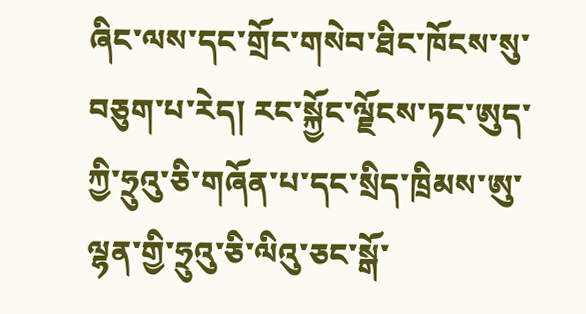ཞིང་ལས་དང་གྲོང་གསེབ་ཐིང་ཁོངས་སུ་བཅུག་པ་རེད། རང་སྐྱོང་ལྗོངས་ཏང་ཨུད་ཀྱི་ཧྲུའུ་ཅི་གཞོན་པ་དང་སྲིད་ཁྲིམས་ཨུ་ལྷན་གྱི་ཧྲུའུ་ཅི་ལིའུ་ཅང་སྒོ་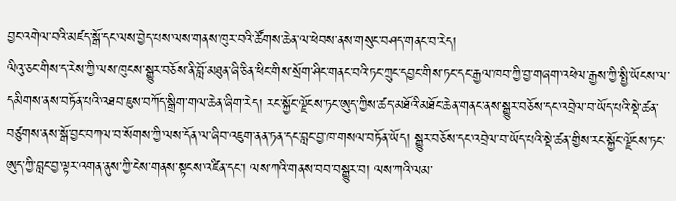བྱང་འགེལ་བའི་མཛད་སྒོ་དང་ལས་བྱེད་པས་ལས་གནས་ཁུར་བའི་ཚོགས་ཆེན་ལ་ཕེབས་ནས་གསུང་བཤད་གནང་བ་རེད།
ལིའུ་ཅང་གིས་ད་རེས་ཀྱི་ལས་ཁུངས་སྒྱུར་བཅོས་ནི་བློ་མཐུན་ཞི་ཅིན་ཕིང་གིས་སྲོག་ཤིང་གནང་བའི་ཏང་ཀྲུང་དབྱང་གིས་ཏང་དང་རྒྱལ་ཁབ་ཀྱི་བྱ་གཞག་འཕེལ་རྒྱས་ཀྱི་སྤྱི་ཡོངས་ལ་དམིགས་ནས་བཏོན་པའི་འཐབ་ཇུས་བཀོད་སྒྲིག་གལ་ཆེན་ཞིག་རེད། རང་སྐྱོང་ལྗོངས་ཏང་ཨུད་ཀྱིས་ཚད་མཐོའི་མཐོང་ཆེན་གནང་ནས་སྒྱུར་བཅོས་དང་འབྲེལ་བ་ཡོད་པའི་སྡེ་ཚན་བཙུགས་ནས་སྒོ་བྱང་བཀལ་བ་སོགས་ཀྱི་ལས་དོན་ལ་ཞིབ་འཇུག་ནན་ཏན་དང་བླང་བྱ་ཁ་གསལ་བཏོན་ཡོད། སྒྱུར་བཅོས་དང་འབྲེལ་བ་ཡོད་པའི་སྡེ་ཚན་གྱིས་རང་སྐྱོང་ལྗོངས་ཏང་ཨུད་ཀྱི་བླང་བྱ་ལྟར་འགན་ནུས་ཀྱི་ངེས་གནས་སྟངས་འཛིན་དང་། ལས་ཀའི་གནས་བབ་བསྒྱུར་བ། ལས་ཀའི་ལམ་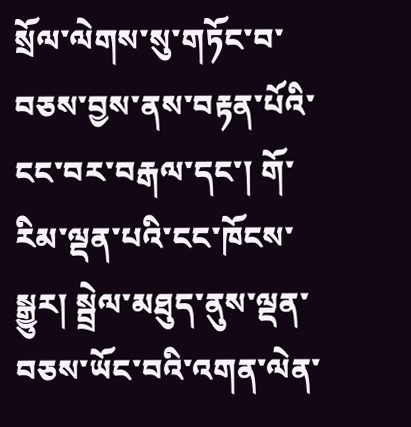སྲོལ་ལེགས་སུ་གཏོང་བ་བཅས་བྱས་ནས་བརྟན་པོའི་ངང་བར་བརྒལ་དང་། གོ་རིམ་ལྡན་པའི་ངང་ཁོངས་སྒྱུར། སྦྲེལ་མཐུད་ནུས་ལྡན་བཅས་ཡོང་བའི་འགན་ལེན་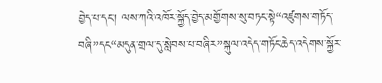བྱེད་པ་དང་། ལས་ཀའི་འཁོར་སྐྱོད་བྱེད་མགྱོགས་སུ་བཏང་སྟེ“འཛུགས་གཏོད་བཞི”དང“མདུན་གྲལ་དུ་སླེབས་པ་བཞིར”སྐུལ་འདེད་གཏོང་ཆེད་འདེགས་སྐྱོར་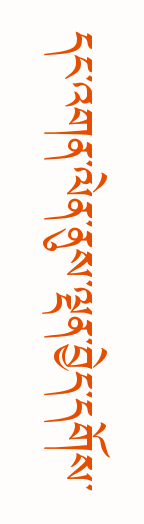དང་འགན་ལེན་ནུས་ལྡན་བྱེད་དགོས་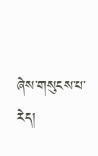ཞེས་གསུངས་པ་རེད།